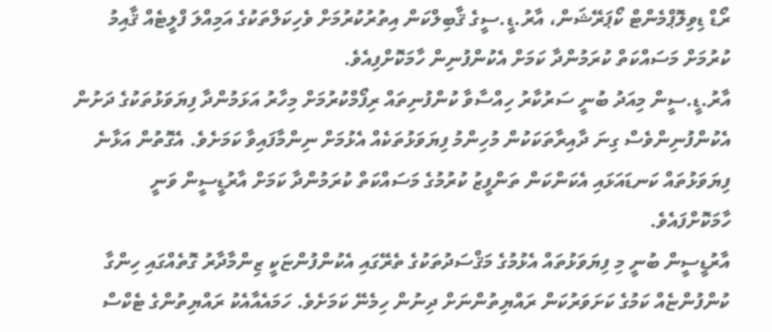ރޯޑް ޑިވިލޮޕްމެންޓް ކޯޕަރޭޝަން، އާރު.ޑީ.ސީގެ ޤާބިލްކަން އިތުރުކުރުމަށް ވެހިކަލްތަކުގެ އަމިއްލަ ފްލީޓެއް ޤާއިމު ކުރުމަށް މަސައްކަތް ކުރަމުންދާ ކަމަށް އެކުންފުނިން ހާމަކޮށްފިއެވެ.
އާރު.ޑީ.ސީން މިއަދު ބުނީ ސަރުކާރު ހިއްސާވާ ކުންފުނިތައް ރިފޯމްކުރުމަށް މިހާރު އަޅަމުންދާ ފިޔަވަޅުތަކުގެ ދަށުން އެކުންފުނިންވެސް ގިނަ ދާއިރާތަކަކުން މުހިންމު ފިޔަވަޅުތަކެއް އެޅުމަށް ނިންމާފައިވާ ކަމަށެވެ. އެގޮތުން އަޅާނެ ފިޔަވަޅުތައް ކަނޑައަޅައި އެކަންކަން ތަންފީޒު ކުރުމުގެ މަސައްކަތް ކުރަމުންދާ ކަމަށް އާރުޑީސީން ވަނީ ހާމަކޮށްފައެވެ.
އާރުޑީސީން ބުނީ މި ފިޔަވަޅުތައް އެޅުމުގެ މަޤްސަދުތަކުގެ ތެރޭގައި އެކުންފުންޏަކީ ޒިންމާދާރު ގޮތެއްގައި ހިންގާ ކުންފުންޏެއް ކަމުގެ ކަށަވަރުކަން ރައްޔިތުންނަށް ދިނުން ހިމެނޭ ކަމަށެވެ. ހަމައެއާއެކު ރައްޔިތުންގެ ޓެކްސް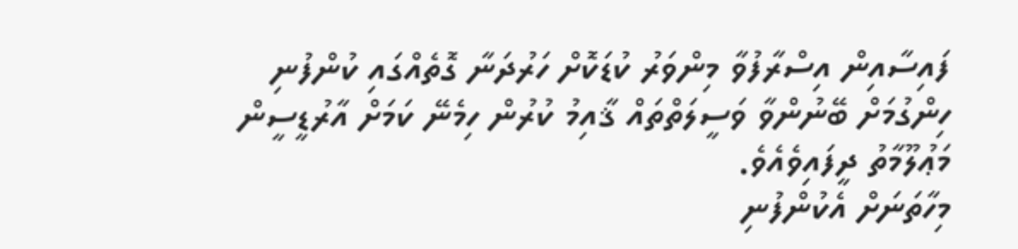ފައިސާއިން އިސްރާފުވާ މިންވަރު ކުޑަކޮށް ހަރުދަނާ ގޮތެއްގައި ކުންފުނި ހިންގުމަށް ބޭނުންވާ ވަސީލަތްތައް ޤާއިމު ކުރުން ހިމެނޭ ކަމަށް އާރުޑީސީން މަޢުލޫމާތު ދީފައިވެއެވެ.
މިހާތަނަށް އެކުންފުނި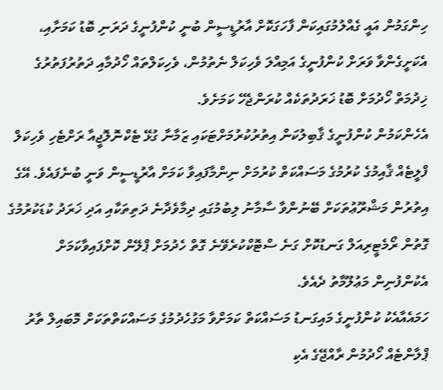ހިންގަމުން އައީ ގެއްލުމުގައިކަން ފާހަގަކޮށް އާރުޑީސީން ބުނީ ކުންފުނީގެ ދަރަނި ބޮޑު ކަމަށާއި، އެކަށީގެންވާ ވަރަށް ކުންފުނީގެ އަމިއްލަ ވެހިކަލް ނެތުމުން، ވެހިކަލްތައް ހޯދުމާއި ދަތުރުފަތުރުގެ ޚިދުމަތް ހޯދުމަށް ބޮޑު ޚަރަދުތަކެއް ކުރަންޖެހޭ ކަމަށެވެ.
އެހެންކަމުން ކުންފުނީގެ ޤާބިލުކަން އިތުރުކުރުމަށްޓަކައި ޒަމާނާ ގުޅޭ ޓެކްނޮލޮޖީއާ ރަށްޓެހި ވެހިކަލް ފްލީޓެއް ޤާއިމުގެ ކުރުމުގެ މަސައްކަތް ކުރުމަށް ނިންމާފައިވާ ކަމަށް އާރުޑީސީން ވަނީ ބުނެފައެވެ. އޭގެ އިތުރުން މަޝްރޫޢުތަކަށް ބޭނުންވާ ސާމާނު ލިބުމުގައި ދިމާވެދާނެ ދަތިތަކާއި އަދި ޚަރަދު ކުޑަކުރުމުގެ ގޮތުން ރޯމެޓީރިއަލް ގަނޑުކޮށް ގަނެ ސްޓޮކްކުރެވޭނެ ގޮތް ހެދުމަށް ޕްލޭން ކޮށްފައިވާކަމަށް އެކުންފުނިން މަޢުލޫމާތު ދެއެވެ.
ހަމައެއާއެކު ކުންފުނީގެ މައިގަނޑު މަސައްކަތް ކަމަށްވާ މަގުހެދުމުގެ މަސައްކަތްތަކަށް މޮބައިލް ތާރު ޕްލާންޓެއް ހޯދުމުން ރާއްޖޭގެ އެކި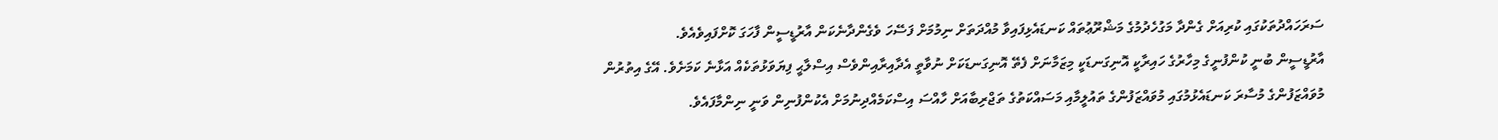ސަރަހައްދުތަކުގައި ކުރިއަށް ގެންދާ މަގުހެދުމުގެ މަޝްރޫޢުތައް ކަނޑައެޅިފައިވާ މުއްދަތަށް ނިމުމަށް ފަސޭހަ ވެގެންދާނެކަން އާރުޑީސީން ފާހަގަ ކޮށްފައިވެއެވެ.
އާރުޑީސީން ބުނީ ކުންފުނީގެ މިހާރުގެ ހައިރާކީ އޮނިގަނޑަކީ މިޒަމާނަށް ފެތޭ އޮނިގަނޑަކަށް ނުވާތީ އެދާއިރާއިންވެސް އިސްލާޙީ ފިޔަވަޅުތަކެއް އަޅާނެ ކަމަށެވެ. އޭގެ އިތުރުން މުވައްޒަފުންގެ މުސާރަ ކަނޑައެޅުމުގައި މުވައްޒަފުންގެ ތައުލީމާއި މަސައްކަތުގެ ތަޖްރިބާއަށް ހާއްސަ އިސްކަމެއްދިނުމަށް އެކުންފުނިން ވަނީ ނިންމާފައެވެ.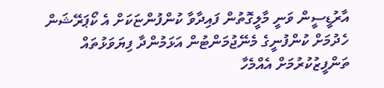އާރުޑީސީން ވަނީ މާލީގޮތުން ފައިދާވާ ކުންފުންޏަކަށް އެ ކޯޕަރޭޝަން ހެދުމަށް ކުންފުނީގެ މެނޭޖުމަންޓުން އަޅަމުންދާ ފިޔަވަޅުތައް ތަންފީޒުކުރުމަށް އެއްމެހާ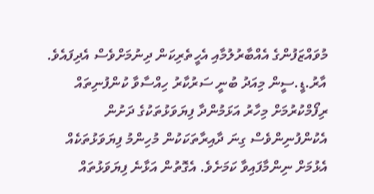މުވައްޒަފުންގެ އެއްބާރުލުމާއި އެހީތެރިކަން ދިނުމަށްވެސް އެދިފައެވެ.
އާރު.ޑީ.ސީން މިއަދު ބުނީ ސަރުކާރު ހިއްސާވާ ކުންފުނިތައް ރިފޯމްކުރުމަށް މިހާރު އަޅަމުންދާ ފިޔަވަޅުތަކުގެ ދަށުން އެކުންފުނިންވެސް ގިނަ ދާއިރާތަކަކުން މުހިންމު ފިޔަވަޅުތަކެއް އެޅުމަށް ނިންމާފައިވާ ކަމަށެވެ. އެގޮތުން އަޅާނެ ފިޔަވަޅުތައް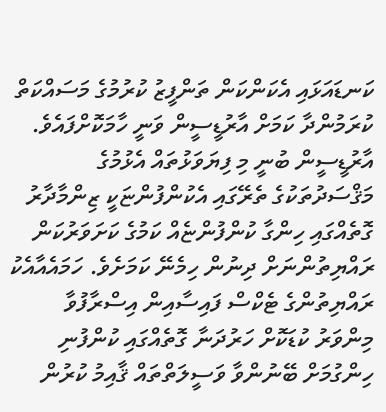ކަނޑައަޅައި އެކަންކަން ތަންފީޒު ކުރުމުގެ މަސައްކަތް ކުރަމުންދާ ކަމަށް އާރުޑީސީން ވަނީ ހާމަކޮށްފައެވެ.
އާރުޑީސީން ބުނީ މި ފިޔަވަޅުތައް އެޅުމުގެ މަޤްސަދުތަކުގެ ތެރޭގައި އެކުންފުންޏަކީ ޒިންމާދާރު ގޮތެއްގައި ހިންގާ ކުންފުންޏެއް ކަމުގެ ކަށަވަރުކަން ރައްޔިތުންނަށް ދިނުން ހިމެނޭ ކަމަށެވެ. ހަމައެއާއެކު ރައްޔިތުންގެ ޓެކްސް ފައިސާއިން އިސްރާފުވާ މިންވަރު ކުޑަކޮށް ހަރުދަނާ ގޮތެއްގައި ކުންފުނި ހިންގުމަށް ބޭނުންވާ ވަސީލަތްތައް ޤާއިމު ކުރުން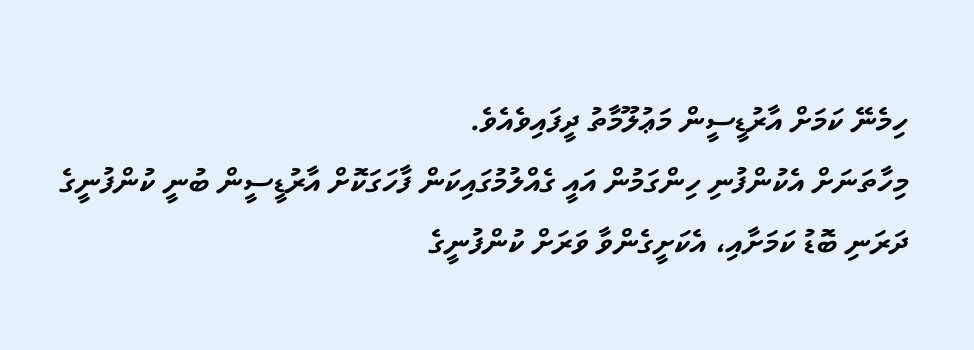ހިމެނޭ ކަމަށް އާރުޑީސީން މަޢުލޫމާތު ދީފައިވެއެވެ.
މިހާތަނަށް އެކުންފުނި ހިންގަމުން އައީ ގެއްލުމުގައިކަން ފާހަގަކޮށް އާރުޑީސީން ބުނީ ކުންފުނީގެ ދަރަނި ބޮޑު ކަމަށާއި، އެކަށީގެންވާ ވަރަށް ކުންފުނީގެ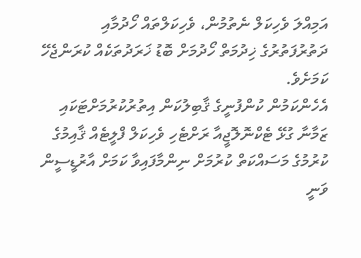އަމިއްލަ ވެހިކަލް ނެތުމުން، ވެހިކަލްތައް ހޯދުމާއި ދަތުރުފަތުރުގެ ޚިދުމަތް ހޯދުމަށް ބޮޑު ޚަރަދުތަކެއް ކުރަންޖެހޭ ކަމަށެވެ.
އެހެންކަމުން ކުންފުނީގެ ޤާބިލުކަން އިތުރުކުރުމަށްޓަކައި ޒަމާނާ ގުޅޭ ޓެކްނޮލޮޖީއާ ރަށްޓެހި ވެހިކަލް ފްލީޓެއް ޤާއިމުގެ ކުރުމުގެ މަސައްކަތް ކުރުމަށް ނިންމާފައިވާ ކަމަށް އާރުޑީސީން ވަނީ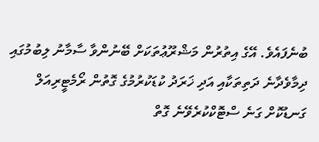ބުނެފައެވެ. އޭގެ އިތުރުން މަޝްރޫޢުތަކަށް ބޭނުންވާ ސާމާނު ލިބުމުގައި ދިމާވެދާނެ ދަތިތަކާއި އަދި ޚަރަދު ކުޑަކުރުމުގެ ގޮތުން ރޯމެޓީރިއަލް ގަނޑުކޮށް ގަނެ ސްޓޮކްކުރެވޭނެ ގޮތް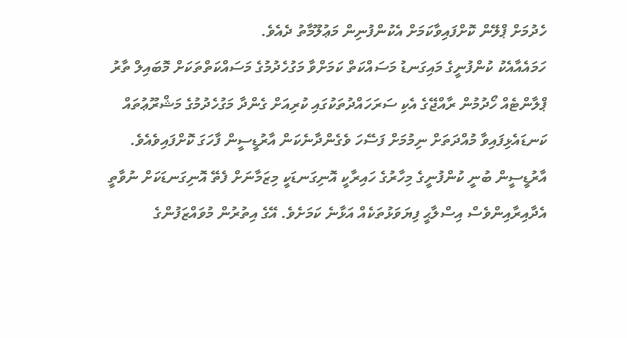ހެދުމަށް ޕްލޭން ކޮށްފައިވާކަމަށް އެކުންފުނިން މަޢުލޫމާތު ދެއެވެ.
ހަމައެއާއެކު ކުންފުނީގެ މައިގަނޑު މަސައްކަތް ކަމަށްވާ މަގުހެދުމުގެ މަސައްކަތްތަކަށް މޮބައިލް ތާރު ޕްލާންޓެއް ހޯދުމުން ރާއްޖޭގެ އެކި ސަރަހައްދުތަކުގައި ކުރިއަށް ގެންދާ މަގުހެދުމުގެ މަޝްރޫޢުތައް ކަނޑައެޅިފައިވާ މުއްދަތަށް ނިމުމަށް ފަސޭހަ ވެގެންދާނެކަން އާރުޑީސީން ފާހަގަ ކޮށްފައިވެއެވެ.
އާރުޑީސީން ބުނީ ކުންފުނީގެ މިހާރުގެ ހައިރާކީ އޮނިގަނޑަކީ މިޒަމާނަށް ފެތޭ އޮނިގަނޑަކަށް ނުވާތީ އެދާއިރާއިންވެސް އިސްލާޙީ ފިޔަވަޅުތަކެއް އަޅާނެ ކަމަށެވެ. އޭގެ އިތުރުން މުވައްޒަފުންގެ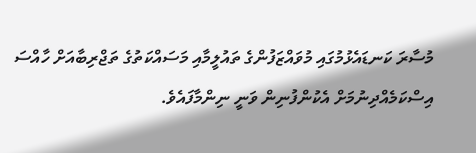މުސާރަ ކަނޑައެޅުމުގައި މުވައްޒަފުންގެ ތައުލީމާއި މަސައްކަތުގެ ތަޖްރިބާއަށް ހާއްސަ އިސްކަމެއްދިނުމަށް އެކުންފުނިން ވަނީ ނިންމާފައެވެ.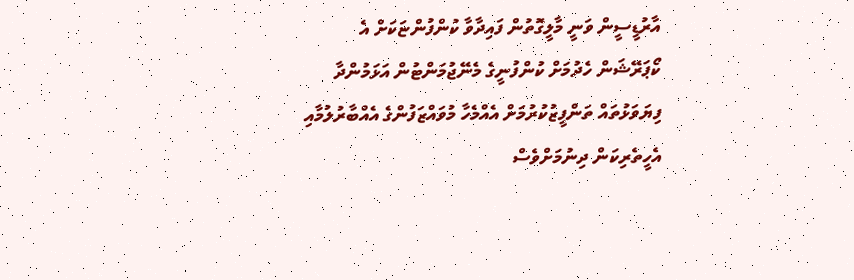އާރުޑީސީން ވަނީ މާލީގޮތުން ފައިދާވާ ކުންފުންޏަކަށް އެ ކޯޕަރޭޝަން ހެދުމަށް ކުންފުނީގެ މެނޭޖުމަންޓުން އަޅަމުންދާ ފިޔަވަޅުތައް ތަންފީޒުކުރުމަށް އެއްމެހާ މުވައްޒަފުންގެ އެއްބާރުލުމާއި އެހީތެރިކަން ދިނުމަށްވެސް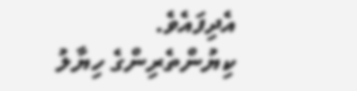އެދިފައެވެ.
ކިޔުންތެރިންގެ ހިޔާލު